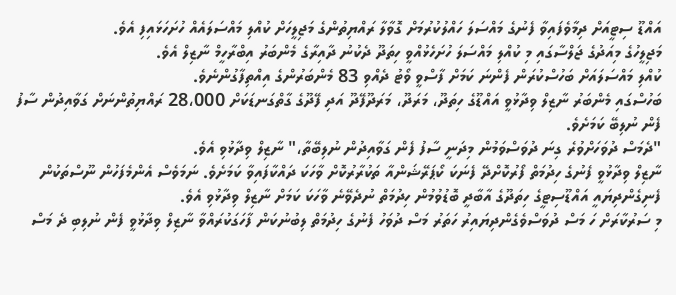އައްޑޫ ސިޓީއަށް ދިމާވެފައިވާ ފެނުގެ މައްސަލަ ހައްލުކުރުމަށް ގޮވާލާ ރައްޔިތުންގެ މަޖިލީހަށް ކުއްލި މައްސަލައެއް ހުށަހަޅައިފި އެވެ.
މަޖިލީހުގެ މިއަދުގެ ޖަލްސާގައި މި ކުއްލި މައްސަލަ ހުށަހެޅުއްވީ ހިތަދޫ ދެކުނު ދާއިރާގެ މެންބަރު އިބްރާހީމް ނާޒިލް އެވެ.
ކުއްލި މައްސަލައަށް ބަހުސްކުރަން ފެންނަ ކަމަށް ފާސްވީ ވޯޓު ދެއްވި 83 މެންބަރުންގެ އިއްތިފާގުންނެވެ.
ބަހުސްގައި މެންބަރު ނާޒިލް ވިދާޅުވީ އައްޑޫގެ ހިތަދޫ، މަރަދޫ، މަރަދޫފޭދޫ އަދި ފޭދޫގެ ގާތްގަނޑަކަށް 28،000 ރައްޔިތުންނަށް ގަވާއިދުން ސާފު ފެން ނުލިބޭ ކަމަށެވެ.
"ދެމަސް ދުވަހަށްވުރެ ގިނަ ދުވަސްވަމުން މިދަނީ ސާފު ފެން ގަވާއިދުން ނުލިބޭތާ،" ނާޒިލް ވިދާޅުވި އެވެ.
ނާޒިލް ވިދާޅުވީ ފެނުގެ ހިދުމަތް ފޯރުކޮށްދޭ ފެނަކަ ކޯޕަރޭޝަންއާ ތަކުރާރުކޮށް ވާހަކަ ދައްކާފައިވާ ކަމަށެވެ. ނަމަވެސް އެންމެފަހުން ނޫސްތަކުން ފެނިގެންދިޔައީ އައްޑޫސިޓީގެ ހިތަދޫގެ އާބާދީ ބޮޑުވުމުން ހިދުމަތް ނުދެވޭނެ ވާހަކަ ކަމަށް ނާޒިލް ވިދާޅުވި އެވެ.
މި ސަރުކާރަށް ހަ މަސް ދުވަސްވެގެންދިޔައިރު ހަތަރު މަސް ދުވަހު ފެނުގެ ހިދުމަތް ލިބުނުކަން ފާހަގަކުރައްވާ ނާޒިލް ވިދާޅުވީ ފެން ނުލިބި ދެ މަސް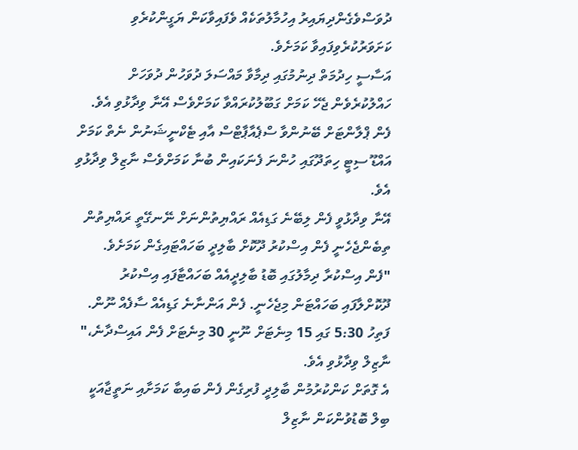ދުވަސްވެގެންދިޔައިރު އިހުމާލުތަކެއް ވެފައިވާކަން ޔަގީންކުރެވި ކަށަވަރުކުރެވިފައިވާ ކަމަށެވެ.
އަސާސީ ހިދުމަތް ދިނުމުގައި ދިމާވާ މައްސަލަ ދުވަހުން ދުވަހަށް ހައްލުކުރެވެން ޖެހޭ ކަމަށް ގަބޫލުކުރައްވާ ކަމަށްވެސް އޭނާ ވިދާޅުވި އެވެ.
ފެން ޕްލާންޓަށް ބޭނުންވާ ސްޕެއާޕާޓްސް އާއި ޓެކްނީޝަނުން ނެތް ކަމަށް އައްޑޫ ސިޓީ ހިތަދޫގައި ހުންނަ ފެނަކައިން ބުނާ ކަމަށްވެސް ނާޒިލް ވިދާޅުވި އެވެ.
އޭނާ ވިދާޅުވީ ފެން ލިބޭނެ ގަޑިއެއް ރައްޔިތުންނަށް ނޭނގޭތީ ރައްޔިތުން ތިބެންޖެހެނީ ފެން އިސްކުރު ދޫކޮށް ބާލިދީ ބަހައްޓައިގެން ކަމަށެވެ.
"ފެން އިސްކުރާ ދިމާލުގައި ބޮޑު ބާލިދީއެއް ބަހައްޓާފައި އިސްކުރު ދޫކޮށްލާފައި ބަހައްޓަން މިޖެހެނީ. ފެން އަންނާނެ ގަޑިއެއް ސާފެއް ނޫން. ފަތިހު 5:30 ގައި 15 މިނެޓަށް ނޫނީ 30 މިނެޓަށް ފެން އައިސްދާނެ،" ނާޒިލް ވިދާޅުވި އެވެ.
އެ ގޮތަށް ކަންކުރުމުން ބާލިދީ ފުރިގެން ފެން ބައިބާ ކަމަށާއި ނަތީޖާއަކީ ބިލް ބޮޑުވުންކަން ނާޒިލް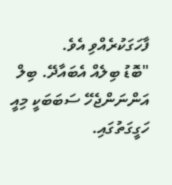ފާހަގަކުރެއްވި އެވެ.
"ބޮޑު ބިލެއް އެބައާދޭ. ބިލް އަންނަންޖެހޭ ސަބަބަކީ މިއީ ހަގީގަތުގައި.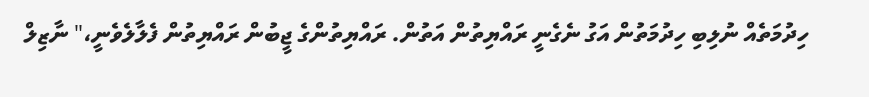ހިދުމަތެއް ނުލިބި ހިދުމަތުން އަގު ނެގެނީ ރައްޔިތުން އަތުން. ރައްޔިތުންގެ ޖީބުން ރައްޔިތުން ފެލާލެވެނީ،" ނާޒިލް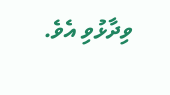ވިދާޅުވި އެވެ.